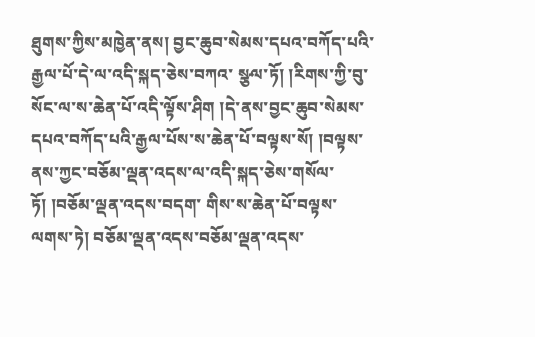ཐུགས་ཀྱིས་མཁྱེན་ནས། བྱང་ཆུབ་སེམས་དཔའ་བཀོད་པའི་རྒྱལ་པོ་དེ་ལ་འདི་སྐད་ཅེས་བཀའ་ སྩལ་ཏོ། །རིགས་ཀྱི་བུ་སོང་ལ་ས་ཆེན་པོ་འདི་ལྟོས་ཤིག །དེ་ནས་བྱང་ཆུབ་སེམས་དཔའ་བཀོད་པའི་རྒྱལ་པོས་ས་ཆེན་པོ་བལྟས་སོ། །བལྟས་ནས་ཀྱང་བཅོམ་ལྡན་འདས་ལ་འདི་སྐད་ཅེས་གསོལ་ཏོ། །བཅོམ་ལྡན་འདས་བདག་ གིས་ས་ཆེན་པོ་བལྟས་ལགས་ཏེ། བཅོམ་ལྡན་འདས་བཅོམ་ལྡན་འདས་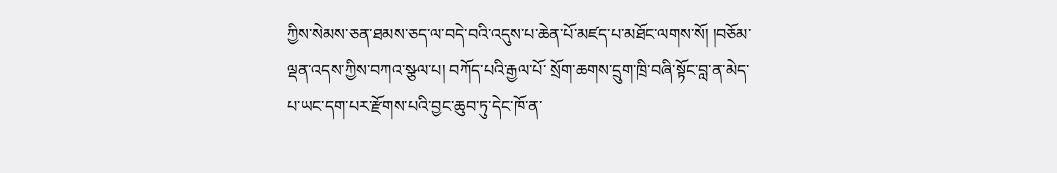ཀྱིས་སེམས་ཅན་ཐམས་ཅད་ལ་བདེ་བའི་འདུས་པ་ཆེན་པོ་མཛད་པ་མཐོང་ལགས་སོ། །བཅོམ་ལྡན་འདས་ཀྱིས་བཀའ་སྩལ་པ། བཀོད་པའི་རྒྱལ་པོ་ སྲོག་ཆགས་དྲུག་ཁྲི་བཞི་སྟོང་བླ་ན་མེད་པ་ཡང་དག་པར་རྫོགས་པའི་བྱང་ཆུབ་ཏུ་དེང་ཁོ་ན་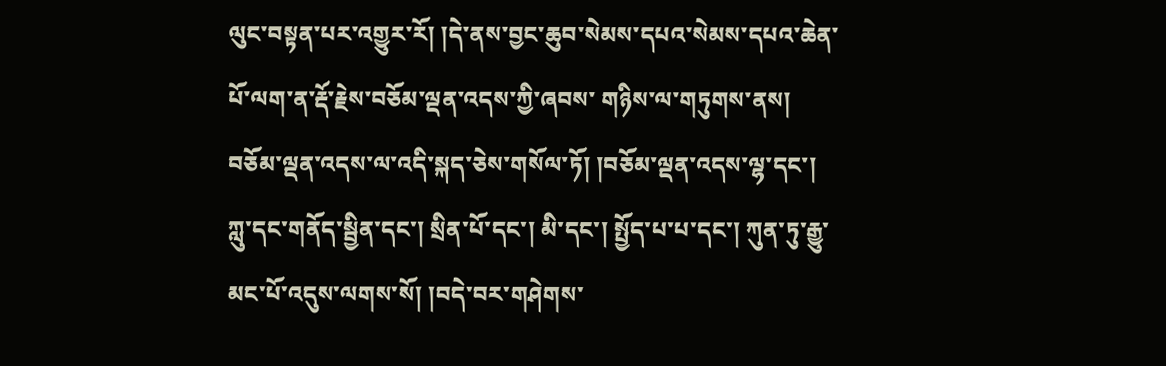ལུང་བསྟན་པར་འགྱུར་རོ། །དེ་ནས་བྱང་ཆུབ་སེམས་དཔའ་སེམས་དཔའ་ཆེན་པོ་ལག་ན་རྡོ་རྗེས་བཅོམ་ལྡན་འདས་ཀྱི་ཞབས་ གཉིས་ལ་གཏུགས་ནས། བཅོམ་ལྡན་འདས་ལ་འདི་སྐད་ཅེས་གསོལ་ཏོ། །བཅོམ་ལྡན་འདས་ལྷ་དང་། ཀླུ་དང་གནོད་སྦྱིན་དང་། སྲིན་པོ་དང་། མི་དང་། སྤྱོད་པ་པ་དང་། ཀུན་ཏུ་རྒྱུ་མང་པོ་འདུས་ལགས་སོ། །བདེ་བར་གཤེགས་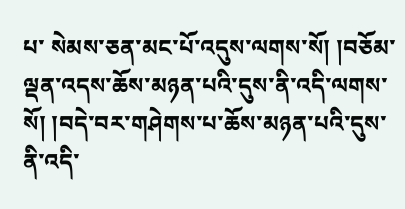པ་ སེམས་ཅན་མང་པོ་འདུས་ལགས་སོ། །བཅོམ་ལྡན་འདས་ཆོས་མཉན་པའི་དུས་ནི་འདི་ལགས་སོ། །བདེ་བར་གཤེགས་པ་ཆོས་མཉན་པའི་དུས་ནི་འདི་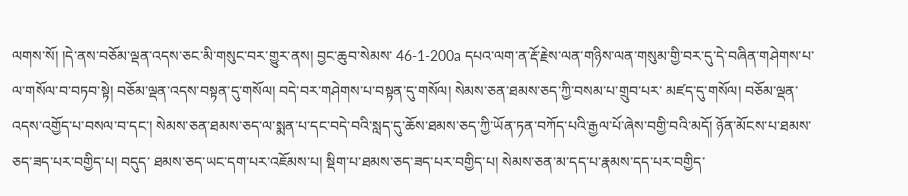ལགས་སོ། །དེ་ནས་བཅོམ་ལྡན་འདས་ཅང་མི་གསུང་བར་གྱུར་ནས། བྱང་ཆུབ་སེམས་ 46-1-200a དཔའ་ལག་ན་རྡོ་རྗེས་ལན་གཉིས་ལན་གསུམ་གྱི་བར་དུ་དེ་བཞིན་གཤེགས་པ་ལ་གསོལ་བ་བཏབ་སྟེ། བཅོམ་ལྡན་འདས་བསྟན་དུ་གསོལ། བདེ་བར་གཤེགས་པ་བསྟན་དུ་གསོལ། སེམས་ཅན་ཐམས་ཅད་ཀྱི་བསམ་པ་གྲུབ་པར་ མཛད་དུ་གསོལ། བཅོམ་ལྡན་འདས་འགྱོད་པ་བསལ་བ་དང་། སེམས་ཅན་ཐམས་ཅད་ལ་སྨན་པ་དང་བདེ་བའི་སླད་དུ་ཆོས་ཐམས་ཅད་ཀྱི་ཡོན་ཏན་བཀོད་པའི་རྒྱལ་པོ་ཞེས་བགྱི་བའི་མདོ། ཉོན་མོངས་པ་ཐམས་ཅད་ཟད་པར་བགྱིད་པ། བདུད་ ཐམས་ཅད་ཡང་དག་པར་འཇོམས་པ། སྡིག་པ་ཐམས་ཅད་ཟད་པར་བགྱིད་པ། སེམས་ཅན་མ་དད་པ་རྣམས་དད་པར་བགྱིད་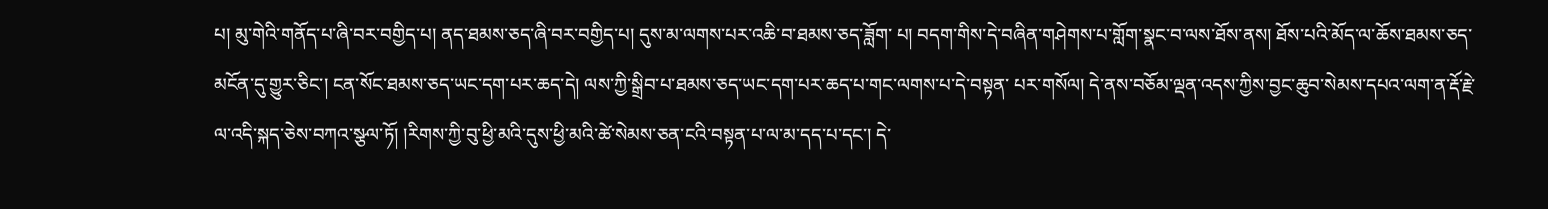པ། མུ་གེའི་གནོད་པ་ཞི་བར་བགྱིད་པ། ནད་ཐམས་ཅད་ཞི་བར་བགྱིད་པ། དུས་མ་ལགས་པར་འཆི་བ་ཐམས་ཅད་ཟློག་ པ། བདག་གིས་དེ་བཞིན་གཤེགས་པ་གློག་སྣང་བ་ལས་ཐོས་ནས། ཐོས་པའི་མོད་ལ་ཆོས་ཐམས་ཅད་མངོན་དུ་གྱུར་ཅིང་། ངན་སོང་ཐམས་ཅད་ཡང་དག་པར་ཆད་དེ། ལས་ཀྱི་སྒྲིབ་པ་ཐམས་ཅད་ཡང་དག་པར་ཆད་པ་གང་ལགས་པ་དེ་བསྟན་ པར་གསོལ། དེ་ནས་བཅོམ་ལྡན་འདས་ཀྱིས་བྱང་ཆུབ་སེམས་དཔའ་ལག་ན་རྡོ་རྗེ་ལ་འདི་སྐད་ཅེས་བཀའ་སྩལ་ཏོ། །རིགས་ཀྱི་བུ་ཕྱི་མའི་དུས་ཕྱི་མའི་ཚེ་སེམས་ཅན་ངའི་བསྟན་པ་ལ་མ་དད་པ་དང་། དེ་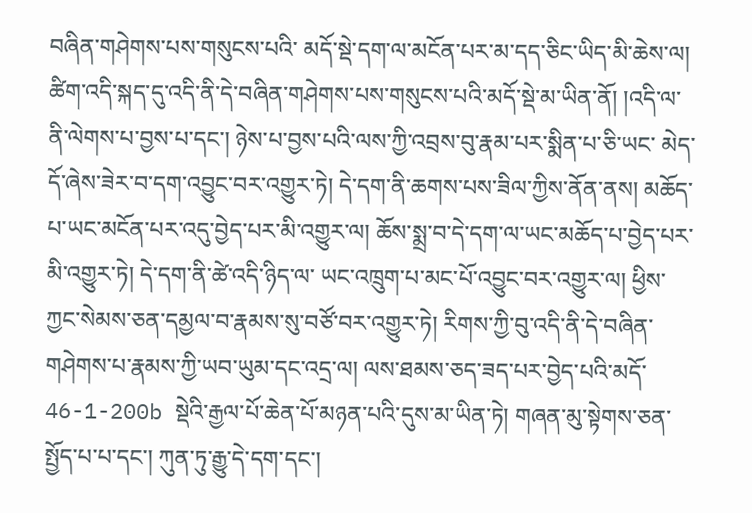བཞིན་གཤེགས་པས་གསུངས་པའི་ མདོ་སྡེ་དག་ལ་མངོན་པར་མ་དད་ཅིང་ཡིད་མི་ཆེས་ལ། ཚིག་འདི་སྐད་དུ་འདི་ནི་དེ་བཞིན་གཤེགས་པས་གསུངས་པའི་མདོ་སྡེ་མ་ཡིན་ནོ། །འདི་ལ་ནི་ལེགས་པ་བྱས་པ་དང་། ཉེས་པ་བྱས་པའི་ལས་ཀྱི་འབྲས་བུ་རྣམ་པར་སྨིན་པ་ཅི་ཡང་ མེད་དོ་ཞེས་ཟེར་བ་དག་འབྱུང་བར་འགྱུར་ཏེ། དེ་དག་ནི་ཆགས་པས་ཟིལ་ཀྱིས་ནོན་ནས། མཆོད་པ་ཡང་མངོན་པར་འདུ་བྱེད་པར་མི་འགྱུར་ལ། ཆོས་སྨྲ་བ་དེ་དག་ལ་ཡང་མཆོད་པ་བྱེད་པར་མི་འགྱུར་ཏེ། དེ་དག་ནི་ཚེ་འདི་ཉིད་ལ་ ཡང་འཁྲུག་པ་མང་པོ་འབྱུང་བར་འགྱུར་ལ། ཕྱིས་ཀྱང་སེམས་ཅན་དམྱལ་བ་རྣམས་སུ་བཙོ་བར་འགྱུར་ཏེ། རིགས་ཀྱི་བུ་འདི་ནི་དེ་བཞིན་གཤེགས་པ་རྣམས་ཀྱི་ཡབ་ཡུམ་དང་འདྲ་ལ། ལས་ཐམས་ཅད་ཟད་པར་བྱེད་པའི་མདོ་ 46-1-200b སྡེའི་རྒྱལ་པོ་ཆེན་པོ་མཉན་པའི་དུས་མ་ཡིན་ཏེ། གཞན་མུ་སྟེགས་ཅན་སྤྱོད་པ་པ་དང་། ཀུན་ཏུ་རྒྱུ་དེ་དག་དང་།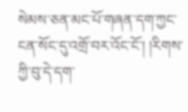སེམས་ཅན་མང་པོ་གཞན་དག་ཀྱང་ངན་སོང་དུ་འགྲོ་བར་འོང་ངོ་། །རིགས་ཀྱི་བུ་དེ་དག་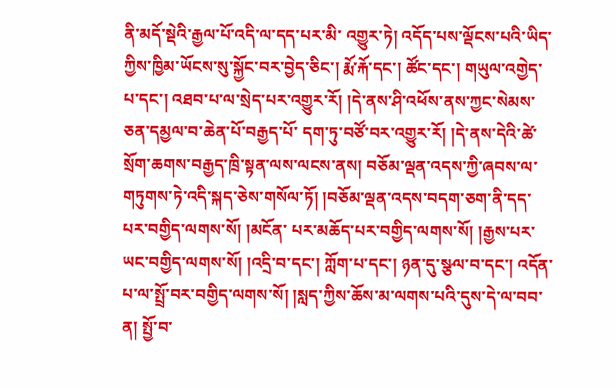ནི་མདོ་སྡེའི་རྒྱལ་པོ་འདི་ལ་དད་པར་མི་ འགྱུར་ཏེ། འདོད་པས་ལྡོངས་པའི་ཡིད་ཀྱིས་ཁྱིམ་ཡོངས་སུ་སྐྱོང་བར་བྱེད་ཅིང་། རྨོ་རྐོ་དང་། ཚོང་དང་། གཡུལ་འགྱེད་པ་དང་། འཐབ་པ་ལ་སྲེད་པར་འགྱུར་རོ། །དེ་ནས་ཤི་འཕོས་ནས་ཀྱང་སེམས་ཅན་དམྱལ་བ་ཆེན་པོ་བརྒྱད་པོ་ དག་ཏུ་བཙོ་བར་འགྱུར་རོ། །དེ་ནས་དེའི་ཚེ་སྲོག་ཆགས་བརྒྱད་ཁྲི་སྟན་ལས་ལངས་ནས། བཅོམ་ལྡན་འདས་ཀྱི་ཞབས་ལ་གཏུགས་ཏེ་འདི་སྐད་ཅེས་གསོལ་ཏོ། །བཅོམ་ལྡན་འདས་བདག་ཅག་ནི་དད་པར་བགྱིད་ལགས་སོ། །མངོན་ པར་མཆོད་པར་བགྱིད་ལགས་སོ། །རྒྱས་པར་ཡང་བགྱིད་ལགས་སོ། །འདྲི་བ་དང་། ཀློག་པ་དང་། ཉན་དུ་སྩལ་བ་དང་། འདོན་པ་ལ་སྤྲོ་བར་བགྱིད་ལགས་སོ། །སླད་ཀྱིས་ཆོས་མ་ལགས་པའི་དུས་དེ་ལ་བབ་ན། སྤྱོ་བ་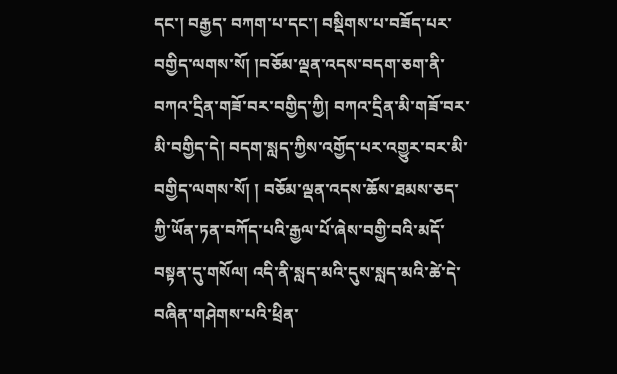དང་། བརྒྱད་ བཀག་པ་དང་། བསྡིགས་པ་བཟོད་པར་བགྱིད་ལགས་སོ། །བཅོམ་ལྡན་འདས་བདག་ཅག་ནི་བཀའ་དྲིན་གཟོ་བར་བགྱིད་ཀྱི། བཀའ་དྲིན་མི་གཟོ་བར་མི་བགྱིད་དེ། བདག་སླད་ཀྱིས་འགྱོད་པར་འགྱུར་བར་མི་བགྱིད་ལགས་སོ། ། བཅོམ་ལྡན་འདས་ཆོས་ཐམས་ཅད་ཀྱི་ཡོན་ཏན་བཀོད་པའི་རྒྱལ་པོ་ཞེས་བགྱི་བའི་མདོ་བསྟན་དུ་གསོལ། འདི་ནི་སླད་མའི་དུས་སླད་མའི་ཚེ་དེ་བཞིན་གཤེགས་པའི་ཕྲིན་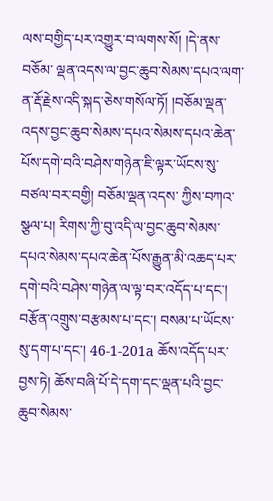ལས་བགྱིད་པར་འགྱུར་བ་ལགས་སོ། །དེ་ནས་བཅོམ་ ལྡན་འདས་ལ་བྱང་ཆུབ་སེམས་དཔའ་ལག་ན་རྡོ་རྗེས་འདི་སྐད་ཅེས་གསོལ་ཏོ། །བཅོམ་ལྡན་འདས་བྱང་ཆུབ་སེམས་དཔའ་སེམས་དཔའ་ཆེན་པོས་དགེ་བའི་བཤེས་གཉེན་ཇི་ལྟར་ཡོངས་སུ་བཙལ་བར་བགྱི། བཅོམ་ལྡན་འདས་ ཀྱིས་བཀའ་སྩལ་པ། རིགས་ཀྱི་བུ་འདི་ལ་བྱང་ཆུབ་སེམས་དཔའ་སེམས་དཔའ་ཆེན་པོས་རྒྱུན་མི་འཆད་པར་དགེ་བའི་བཤེས་གཉེན་ལ་ལྟ་བར་འདོད་པ་དང་། བརྩོན་འགྲུས་བརྩམས་པ་དང་། བསམ་པ་ཡོངས་སུ་དག་པ་དང་། 46-1-201a ཆོས་འདོད་པར་བྱས་ཏེ། ཆོས་བཞི་པོ་དེ་དག་དང་ལྡན་པའི་བྱང་ཆུབ་སེམས་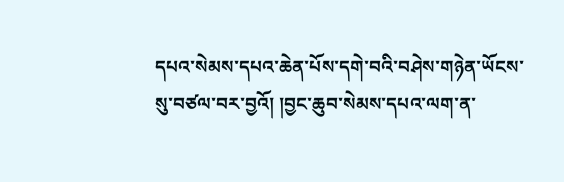དཔའ་སེམས་དཔའ་ཆེན་པོས་དགེ་བའི་བཤེས་གཉེན་ཡོངས་སུ་བཙལ་བར་བྱའོ། །བྱང་ཆུབ་སེམས་དཔའ་ལག་ན་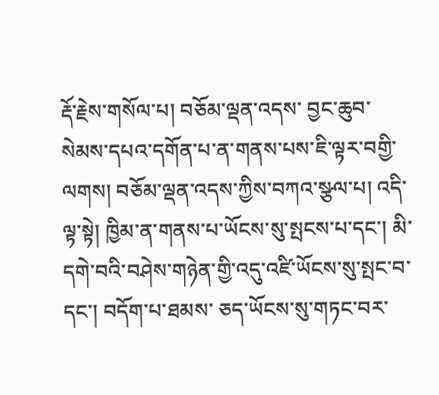རྡོ་རྗེས་གསོལ་པ། བཅོམ་ལྡན་འདས་ བྱང་ཆུབ་སེམས་དཔའ་དགོན་པ་ན་གནས་པས་ཇི་ལྟར་བགྱི་ལགས། བཅོམ་ལྡན་འདས་ཀྱིས་བཀའ་སྩལ་པ། འདི་ལྟ་སྟེ། ཁྱིམ་ན་གནས་པ་ཡོངས་སུ་སྤངས་པ་དང་། མི་དགེ་བའི་བཤེས་གཉེན་གྱི་འདུ་འཛི་ཡོངས་སུ་སྤང་བ་དང་། བདོག་པ་ཐམས་ ཅད་ཡོངས་སུ་གཏང་བར་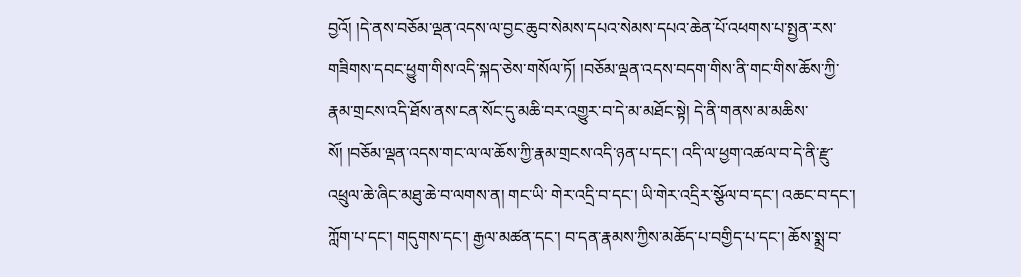བྱའོ། །དེ་ནས་བཅོམ་ལྡན་འདས་ལ་བྱང་ཆུབ་སེམས་དཔའ་སེམས་དཔའ་ཆེན་པོ་འཕགས་པ་སྤྱན་རས་གཟིགས་དབང་ཕྱུག་གིས་འདི་སྐད་ཅེས་གསོལ་ཏོ། །བཅོམ་ལྡན་འདས་བདག་གིས་ནི་གང་གིས་ཆོས་ཀྱི་ རྣམ་གྲངས་འདི་ཐོས་ནས་ངན་སོང་དུ་མཆི་བར་འགྱུར་བ་དེ་མ་མཐོང་སྟེ། དེ་ནི་གནས་མ་མཆིས་སོ། །བཅོམ་ལྡན་འདས་གང་ལ་ལ་ཆོས་ཀྱི་རྣམ་གྲངས་འདི་ཉན་པ་དང་། འདི་ལ་ཕྱག་འཚལ་བ་དེ་ནི་རྫུ་འཕྲུལ་ཆེ་ཞིང་མཐུ་ཆེ་བ་ལགས་ན། གང་ཡི་ གེར་འདྲི་བ་དང་། ཡི་གེར་འདྲིར་སྩོལ་བ་དང་། འཆང་བ་དང་། ཀློག་པ་དང་། གདུགས་དང་། རྒྱལ་མཚན་དང་། བ་དན་རྣམས་ཀྱིས་མཆོད་པ་བགྱིད་པ་དང་། ཆོས་སྨྲ་བ་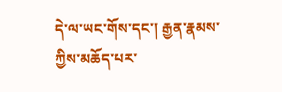དེ་ལ་ཡང་གོས་དང་། རྒྱན་རྣམས་ཀྱིས་མཆོད་པར་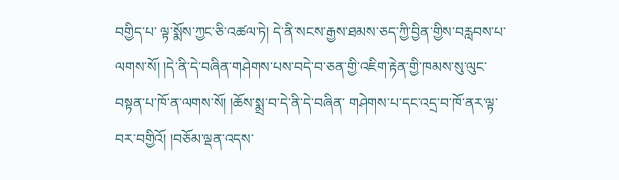བགྱིད་པ་ ལྟ་སྨོས་ཀྱང་ཅི་འཚལ་ཏེ། དེ་ནི་སངས་རྒྱས་ཐམས་ཅད་ཀྱི་བྱིན་གྱིས་བརླབས་པ་ལགས་སོ། །དེ་ནི་དེ་བཞིན་གཤེགས་པས་བདེ་བ་ཅན་གྱི་འཇིག་རྟེན་གྱི་ཁམས་སུ་ལུང་བསྟན་པ་ཁོ་ན་ལགས་སོ། །ཆོས་སྨྲ་བ་དེ་ནི་དེ་བཞིན་ གཤེགས་པ་དང་འདྲ་བ་ཁོ་ནར་ལྟ་བར་བགྱིའོ། །བཅོམ་ལྡན་འདས་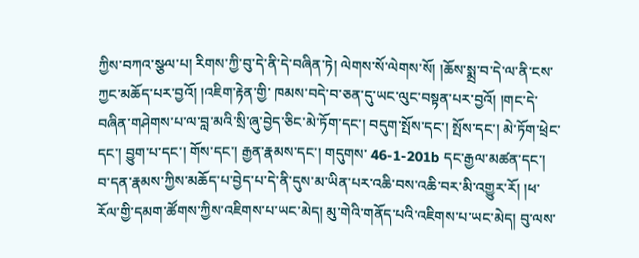ཀྱིས་བཀའ་སྩལ་པ། རིགས་ཀྱི་བུ་དེ་ནི་དེ་བཞིན་ཏེ། ལེགས་སོ་ལེགས་སོ། །ཆོས་སྨྲ་བ་དེ་ལ་ནི་ངས་ཀྱང་མཆོད་པར་བྱའོ། །འཇིག་རྟེན་གྱི་ ཁམས་བདེ་བ་ཅན་དུ་ཡང་ལུང་བསྟན་པར་བྱའོ། །གང་དེ་བཞིན་གཤེགས་པ་ལ་བླ་མའི་སྲི་ཞུ་བྱེད་ཅིང་མེ་ཏོག་དང་། བདུག་སྤོས་དང་། སྤོས་དང་། མེ་ཏོག་ཕྲེང་དང་། བྱུག་པ་དང་། གོས་དང་། རྒྱན་རྣམས་དང་། གདུགས་ 46-1-201b དང་རྒྱལ་མཚན་དང་། བ་དན་རྣམས་ཀྱིས་མཆོད་པ་བྱེད་པ་དེ་ནི་དུས་མ་ཡིན་པར་འཆི་བས་འཆི་བར་མི་འགྱུར་རོ། །ཕ་རོལ་གྱི་དམག་ཚོགས་ཀྱིས་འཇིགས་པ་ཡང་མེད། མུ་གེའི་གནོད་པའི་འཇིགས་པ་ཡང་མེད། བུ་ལས་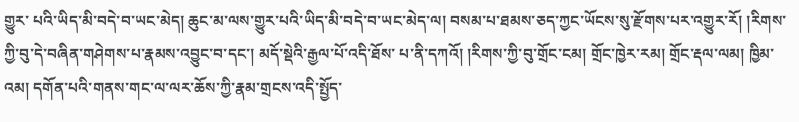གྱུར་ པའི་ཡིད་མི་བདེ་བ་ཡང་མེད། ཆུང་མ་ལས་གྱུར་པའི་ཡིད་མི་བདེ་བ་ཡང་མེད་ལ། བསམ་པ་ཐམས་ཅད་ཀྱང་ཡོངས་སུ་རྫོགས་པར་འགྱུར་རོ། །རིགས་ཀྱི་བུ་དེ་བཞིན་གཤེགས་པ་རྣམས་འབྱུང་བ་དང་། མདོ་སྡེའི་རྒྱལ་པོ་འདི་ཐོས་ པ་ནི་དཀའོ། །རིགས་ཀྱི་བུ་གྲོང་ངམ། གྲོང་ཁྱེར་རམ། གྲོང་རྡལ་ལམ། ཁྱིམ་འམ། དགོན་པའི་གནས་གང་ལ་ལར་ཆོས་ཀྱི་རྣམ་གྲངས་འདི་སྤྱོད་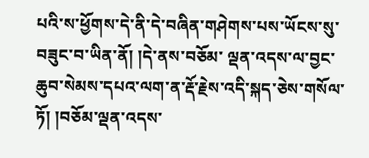པའི་ས་ཕྱོགས་དེ་ནི་དེ་བཞིན་གཤེགས་པས་ཡོངས་སུ་བཟུང་བ་ཡིན་ནོ། །དེ་ནས་བཅོམ་ ལྡན་འདས་ལ་བྱང་ཆུབ་སེམས་དཔའ་ལག་ན་རྡོ་རྗེས་འདི་སྐད་ཅེས་གསོལ་ཏོ། །བཅོམ་ལྡན་འདས་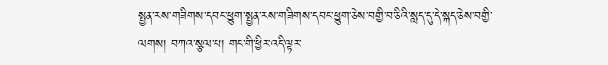སྤྱན་རས་གཟིགས་དབང་ཕྱུག་སྤྱན་རས་གཟིགས་དབང་ཕྱུག་ཅེས་བགྱི་བ་ཅིའི་སླད་དུ་དེ་སྐད་ཅེས་བགྱི་ལགས། བཀའ་སྩལ་པ། གང་གི་ཕྱིར་འདི་ལྟར་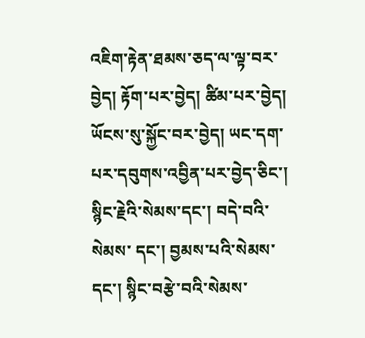འཇིག་རྟེན་ཐམས་ཅད་ལ་ལྟ་བར་བྱེད། རྟོག་པར་བྱེད། ཚིམ་པར་བྱེད། ཡོངས་སུ་སྐྱོང་བར་བྱེད། ཡང་དག་པར་དབུགས་འབྱིན་པར་བྱེད་ཅིང་། སྙིང་རྗེའི་སེམས་དང་། བདེ་བའི་སེམས་ དང་། བྱམས་པའི་སེམས་དང་། སྙིང་བརྩེ་བའི་སེམས་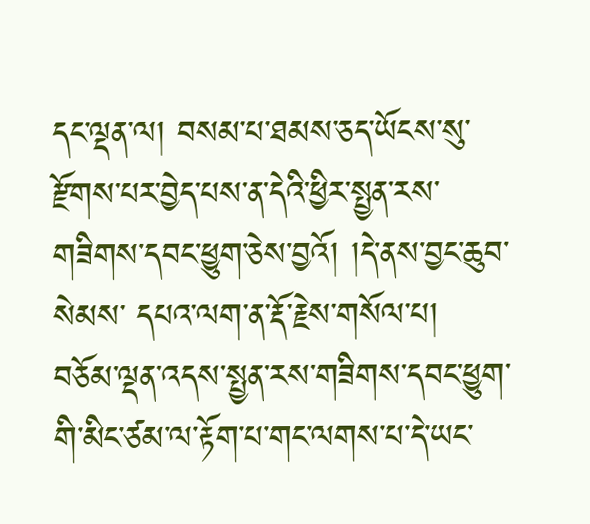དང་ལྡན་ལ། བསམ་པ་ཐམས་ཅད་ཡོངས་སུ་རྫོགས་པར་བྱེད་པས་ན་དེའི་ཕྱིར་སྤྱན་རས་གཟིགས་དབང་ཕྱུག་ཅེས་བྱའོ། །དེ་ནས་བྱང་ཆུབ་སེམས་ དཔའ་ལག་ན་རྡོ་རྗེས་གསོལ་པ། བཅོམ་ལྡན་འདས་སྤྱན་རས་གཟིགས་དབང་ཕྱུག་གི་མིང་ཙམ་ལ་རྟོག་པ་གང་ལགས་པ་དེ་ཡང་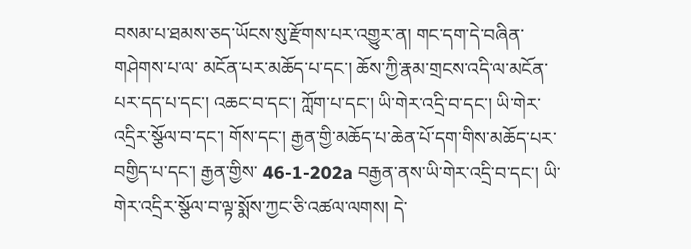བསམ་པ་ཐམས་ཅད་ཡོངས་སུ་རྫོགས་པར་འགྱུར་ན། གང་དག་དེ་བཞིན་གཤེགས་པ་ལ་ མངོན་པར་མཆོད་པ་དང་། ཆོས་ཀྱི་རྣམ་གྲངས་འདི་ལ་མངོན་པར་དད་པ་དང་། འཆང་བ་དང་། ཀློག་པ་དང་། ཡི་གེར་འདྲི་བ་དང་། ཡི་གེར་འདྲིར་སྩོལ་བ་དང་། གོས་དང་། རྒྱན་གྱི་མཆོད་པ་ཆེན་པོ་དག་གིས་མཆོད་པར་བགྱིད་པ་དང་། རྒྱན་གྱིས་ 46-1-202a བརྒྱན་ནས་ཡི་གེར་འདྲི་བ་དང་། ཡི་གེར་འདྲིར་སྩོལ་བ་ལྟ་སྨོས་ཀྱང་ཅི་འཚལ་ལགས། དེ་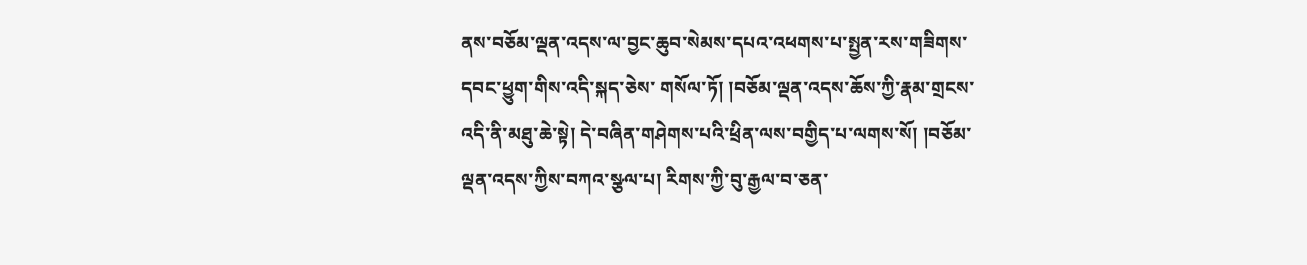ནས་བཅོམ་ལྡན་འདས་ལ་བྱང་ཆུབ་སེམས་དཔའ་འཕགས་པ་སྤྱན་རས་གཟིགས་དབང་ཕྱུག་གིས་འདི་སྐད་ཅེས་ གསོལ་ཏོ། །བཅོམ་ལྡན་འདས་ཆོས་ཀྱི་རྣམ་གྲངས་འདི་ནི་མཐུ་ཆེ་སྟེ། དེ་བཞིན་གཤེགས་པའི་ཕྲིན་ལས་བགྱིད་པ་ལགས་སོ། །བཅོམ་ལྡན་འདས་ཀྱིས་བཀའ་སྩལ་པ། རིགས་ཀྱི་བུ་རྒྱལ་བ་ཅན་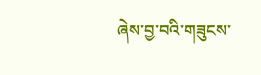ཞེས་བྱ་བའི་གཟུངས་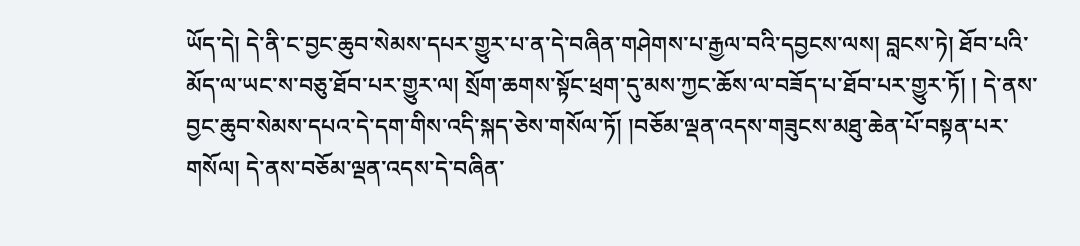ཡོད་དེ། དེ་ནི་ང་བྱང་ཆུབ་སེམས་དཔར་གྱུར་པ་ན་དེ་བཞིན་གཤེགས་པ་རྒྱལ་བའི་དབྱངས་ལས། བླངས་ཏེ། ཐོབ་པའི་མོད་ལ་ཡང་ས་བཅུ་ཐོབ་པར་གྱུར་ལ། སྲོག་ཆགས་སྟོང་ཕྲག་དུ་མས་ཀྱང་ཆོས་ལ་བཟོད་པ་ཐོབ་པར་གྱུར་ཏོ། ། དེ་ནས་བྱང་ཆུབ་སེམས་དཔའ་དེ་དག་གིས་འདི་སྐད་ཅེས་གསོལ་ཏོ། །བཅོམ་ལྡན་འདས་གཟུངས་མཐུ་ཆེན་པོ་བསྟན་པར་གསོལ། དེ་ནས་བཅོམ་ལྡན་འདས་དེ་བཞིན་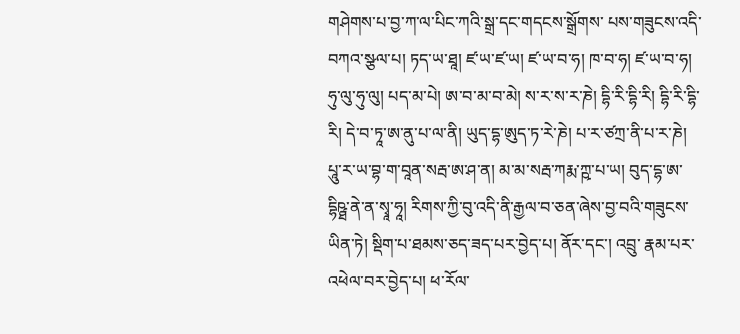གཤེགས་པ་བྱ་ཀ་ལ་པིང་ཀའི་སྒྲ་དང་གདངས་སྒྲོགས་ པས་གཟུངས་འདི་བཀའ་སྩལ་པ། ཏད་ཡ་ཐཱ། ཛ་ཡ་ཛ་ཡ། ཛ་ཡ་བ་ཧ། ཁ་བ་ཧ། ཛ་ཡ་བ་ཧ། ཧུ་ལུ་ཧུ་ལུ། པད་མ་པེ། ཨ་བ་མ་བ་མེ། ས་ར་ས་ར་ཎེ། དྷི་རི་དྷི་རི། དྷི་རི་དྷི་རི། དེ་བ་ཏཱ་ཨ་ནུ་པ་ལ་ནི། ཡུད་དྷ་ཨུད་ཏ་རེ་ཎེ། པ་ར་ཙཀྲ་ནི་པ་ར་ཎེ། པཱུ་ར་ཡ་བྷ་ག་བཱན་སརྦ་ཨ་ཤ་ན། མ་མ་སརྦ་ཀརྨ་ཀྵ་པ་ཡ། བུད་དྷ་ཨ་དྷིཥྠ་ནེ་ན་སྭཱ་ཧཱ། རིགས་ཀྱི་བུ་འདི་ནི་རྒྱལ་བ་ཅན་ཞེས་བྱ་བའི་གཟུངས་ཡིན་ཏེ། སྡིག་པ་ཐམས་ཅད་ཟད་པར་བྱེད་པ། ནོར་དང་། འབྲུ་ རྣམ་པར་འཕེལ་བར་བྱེད་པ། ཕ་རོལ་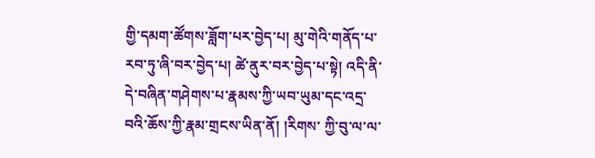གྱི་དམག་ཚོགས་ཟློག་པར་བྱེད་པ། མུ་གེའི་གནོད་པ་རབ་ཏུ་ཞི་བར་བྱེད་པ། ཚེ་ནུར་བར་བྱེད་པ་སྟེ། འདི་ནི་དེ་བཞིན་གཤེགས་པ་རྣམས་ཀྱི་ཡབ་ཡུམ་དང་འདྲ་བའི་ཆོས་ཀྱི་རྣམ་གྲངས་ཡིན་ནོ། །རིགས་ ཀྱི་བུ་ལ་ལ་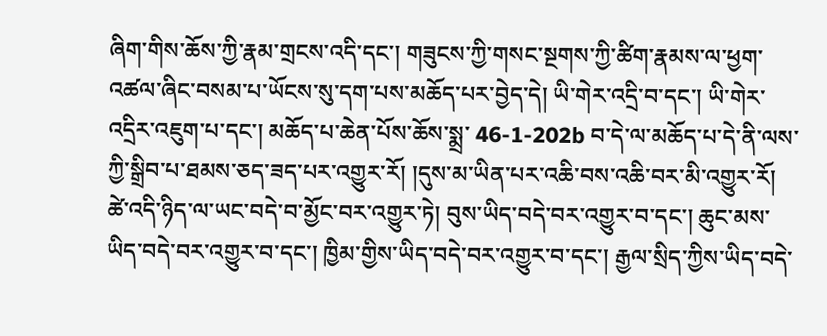ཞིག་གིས་ཆོས་ཀྱི་རྣམ་གྲངས་འདི་དང་། གཟུངས་ཀྱི་གསང་སྔགས་ཀྱི་ཚིག་རྣམས་ལ་ཕྱག་འཚལ་ཞིང་བསམ་པ་ཡོངས་སུ་དག་པས་མཆོད་པར་བྱེད་དེ། ཡི་གེར་འདྲི་བ་དང་། ཡི་གེར་འདྲིར་འཇུག་པ་དང་། མཆོད་པ་ཆེན་པོས་ཆོས་སྨྲ་ 46-1-202b བ་དེ་ལ་མཆོད་པ་དེ་ནི་ལས་ཀྱི་སྒྲིབ་པ་ཐམས་ཅད་ཟད་པར་འགྱུར་རོ། །དུས་མ་ཡིན་པར་འཆི་བས་འཆི་བར་མི་འགྱུར་རོ། ཚེ་འདི་ཉིད་ལ་ཡང་བདེ་བ་མྱོང་བར་འགྱུར་ཏེ། བུས་ཡིད་བདེ་བར་འགྱུར་བ་དང་། ཆུང་མས་ཡིད་བདེ་བར་འགྱུར་བ་དང་། ཁྱིམ་གྱིས་ཡིད་བདེ་བར་འགྱུར་བ་དང་། རྒྱལ་སྲིད་ཀྱིས་ཡིད་བདེ་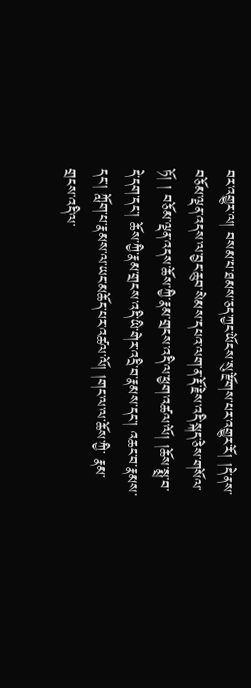བར་འགྱུར་ལ། བསམ་པ་ཐམས་ཅད་ཀྱང་ཡོངས་སུ་རྫོགས་པར་འགྱུར་རོ། །དེ་ནས་བཅོམ་ལྡན་འདས་ལ་བྱང་ཆུབ་སེམས་དཔའ་ལག་ན་རྡོ་རྗེས་འདི་སྐད་ཅེས་གསོལ་ཏོ། ། བཅོམ་ལྡན་འདས་ཆོས་ཀྱི་རྣམ་གྲངས་འདི་ལ་ཕྱག་འཚལ་ལོ། །ཆོས་སྨྲ་བ་དེ་དག་དང་། ཆོས་ཀྱི་རྣམ་གྲངས་འདི་ཡི་གེར་འདྲི་བ་རྣམས་དང་། འཆང་བ་རྣམས་དང་། ཀློག་པ་རྣམས་ལ་ཡང་མཆོད་པར་འཚལ་ལོ། །གང་ལ་ལ་ཆོས་ཀྱི་ རྣམ་གྲངས་འདི་ལ་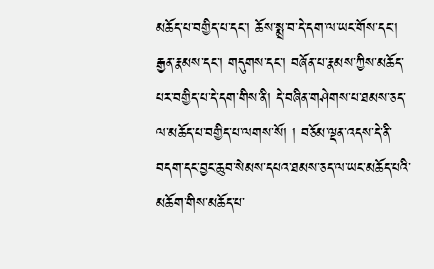མཆོད་པ་བགྱིད་པ་དང་། ཆོས་སྨྲ་བ་དེ་དག་ལ་ཡང་གོས་དང་། རྒྱན་རྣམས་དང་། གདུགས་དང་། བཞོན་པ་རྣམས་ཀྱིས་མཆོད་པར་བགྱིད་པ་དེ་དག་གིས་ནི། དེ་བཞིན་གཤེགས་པ་ཐམས་ཅད་ལ་མཆོད་པ་བགྱིད་པ་ལགས་སོ། ། བཅོམ་ལྡན་འདས་དེ་ནི་བདག་དང་བྱང་ཆུབ་སེམས་དཔའ་ཐམས་ཅད་ལ་ཡང་མཆོད་པའི་མཆོག་གིས་མཆོད་པ་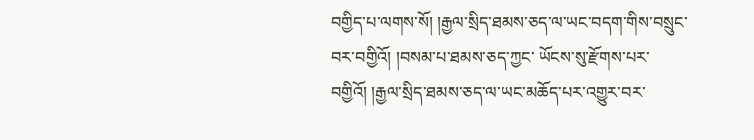བགྱིད་པ་ལགས་སོ། །རྒྱལ་སྲིད་ཐམས་ཅད་ལ་ཡང་བདག་གིས་བསྲུང་བར་བགྱིའོ། །བསམ་པ་ཐམས་ཅད་ཀྱང་ ཡོངས་སུ་རྫོགས་པར་བགྱིའོ། །རྒྱལ་སྲིད་ཐམས་ཅད་ལ་ཡང་མཆོད་པར་འགྱུར་བར་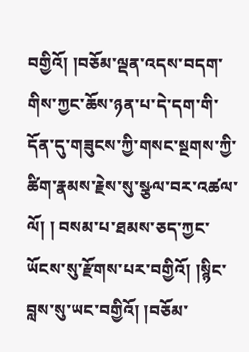བགྱིའོ། །བཅོམ་ལྡན་འདས་བདག་གིས་ཀྱང་ཆོས་ཉན་པ་དེ་དག་གི་དོན་དུ་གཟུངས་ཀྱི་གསང་སྔགས་ཀྱི་ཚིག་རྣམས་རྗེས་སུ་སྩལ་བར་འཚལ་ལོ། ། བསམ་པ་ཐམས་ཅད་ཀྱང་ཡོངས་སུ་རྫོགས་པར་བགྱིའོ། །སྙིང་བླས་སུ་ཡང་བགྱིའོ། །བཅོམ་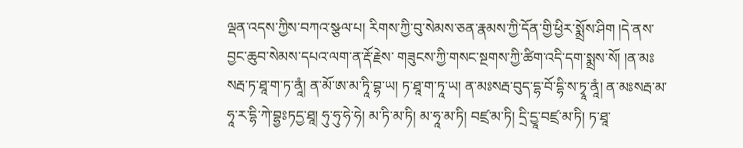ལྡན་འདས་ཀྱིས་བཀའ་སྩལ་པ། རིགས་ཀྱི་བུ་སེམས་ཅན་རྣམས་ཀྱི་དོན་གྱི་ཕྱིར་སྨྲོས་ཤིག །དེ་ནས་བྱང་ཆུབ་སེམས་དཔའ་ལག་ན་རྡོ་རྗེས་ གཟུངས་ཀྱི་གསང་སྔགས་ཀྱི་ཚིག་འདི་དག་སྨྲས་སོ། །ན་མཿསརྦ་ཏ་ཐཱ་ག་ཏ་ནཱཾ། ན་མོ་ཨ་མ་ཏཱི་བྷ་ཡ། ཏ་ཐཱ་ག་ཏཱ་ཡ། ན་མཿསརྦ་བུད་དྷ་བོ་དྷི་ས་ཏྭཱ་ནཱཾ། ན་མཿསརྦ་མ་ཧཱ་ར་དྷི་ཀེ་བྷྱཿཏདྱ་ཐཱ། ཧུ་ཧུ་ཧེ་ཧེ། མ་ཏི་མ་ཏི། མ་ཧཱ་མ་ཏི། བཛྲ་མ་ཏི། དྲི་དྱཱ་བཛྲ་མ་ཏི། ཏ་ཐཱ་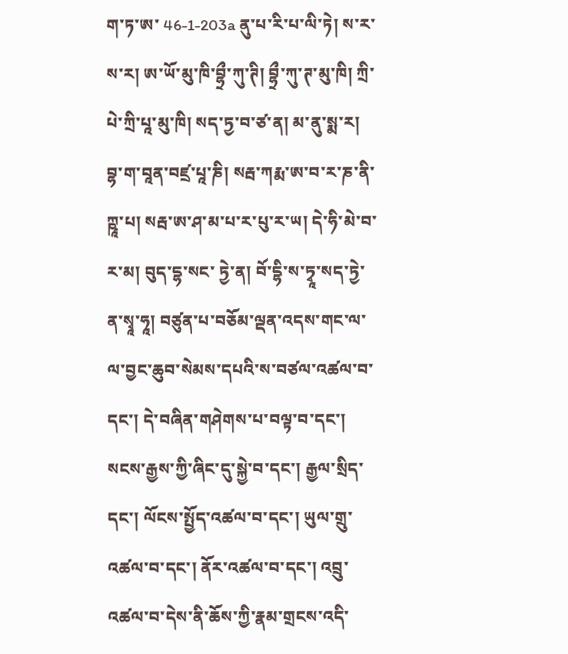ག་ཏ་ཨ་ 46-1-203a ནུ་པ་རི་པ་ལི་ཏེ། ས་ར་ས་ར། ཨ་ཡོ་མུ་ཁི་བྷྲྀ་ཀུ་ཊི། བྷྲྀ་ཀུ་ཊ་མུ་ཁི། ཀྲི་པེ་ཀྲི་པཱ་མུ་ཁི། སད་ཏྱ་བ་ཙ་ན། མ་ནུ་སྨ་ར། བྷ་ག་བཱན་བཛྲ་པཱ་ཎི། སརྦ་ཀརྨ་ཨ་བ་ར་ཎ་ནི་ཀྵཱ་པ། སརྦ་ཨ་ཤ་མ་པ་ར་པུ་ར་ཡ། དེ་ཧི་མེ་བ་ར་མ། བུད་དྷ་སང་ ཏྱེ་ན། བོ་དྷི་ས་ཏྭཱ་སད་ཏྱེ་ན་སྭཱ་ཧཱ། བཙུན་པ་བཅོམ་ལྡན་འདས་གང་ལ་ལ་བྱང་ཆུབ་སེམས་དཔའི་ས་བཙལ་འཚལ་བ་དང་། དེ་བཞིན་གཤེགས་པ་བལྟ་བ་དང་། སངས་རྒྱས་ཀྱི་ཞིང་དུ་སྐྱེ་བ་དང་། རྒྱལ་སྲིད་དང་། ལོངས་སྤྱོད་འཚལ་བ་དང་། ཡུལ་གྲུ་འཚལ་བ་དང་། ནོར་འཚལ་བ་དང་། འབྲུ་འཚལ་བ་དེས་ནི་ཆོས་ཀྱི་རྣམ་གྲངས་འདི་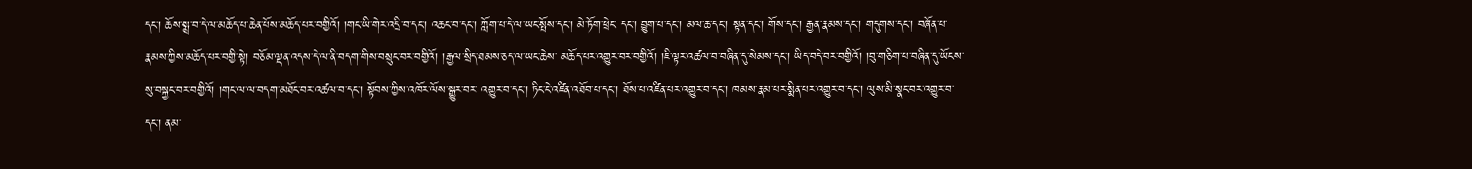དང་། ཆོས་སྨྲ་བ་དེ་ལ་མཆོད་པ་ཆེན་པོས་མཆོད་པར་བགྱིའོ། །གང་ཡི་གེར་འདྲི་བ་དང་། འཆང་བ་དང་། ཀློག་པ་དེ་ལ་ཡང་སྤོས་དང་། མེ་ཏོག་ཕྲེང་ དང་། བྱུག་པ་དང་། མལ་ཆ་དང་། སྟན་དང་། གོས་དང་། རྒྱན་རྣམས་དང་། གདུགས་དང་། བཞོན་པ་རྣམས་ཀྱིས་མཆོད་པར་བགྱི་སྟེ། བཅོམ་ལྡན་འདས་དེ་ལ་ནི་བདག་གིས་བསྲུང་བར་བགྱིའོ། །རྒྱལ་སྲིད་ཐམས་ཅད་ལ་ཡང་ཆེས་ མཆོད་པར་འགྱུར་བར་བགྱིའོ། །ཇི་ལྟར་འཚལ་བ་བཞིན་དུ་སེམས་དང་། ཡིད་བདེ་བར་བགྱིའོ། །བུ་གཅིག་པ་བཞིན་དུ་ཡོངས་སུ་བསྐྱང་བར་བགྱིའོ། །གང་ལ་ལ་བདག་མཐོང་བར་འཚལ་བ་དང་། སྟོབས་ཀྱིས་འཁོར་ལོས་སྒྱུར་བར་ འགྱུར་བ་དང་། ཏིང་ངེ་འཛིན་འཐོབ་པ་དང་། ཐོས་པ་འཛིན་པར་འགྱུར་བ་དང་། ཁམས་རྣམ་པར་སྨིན་པར་འགྱུར་བ་དང་། ལུས་མི་སྣང་བར་འགྱུར་བ་དང་། ནམ་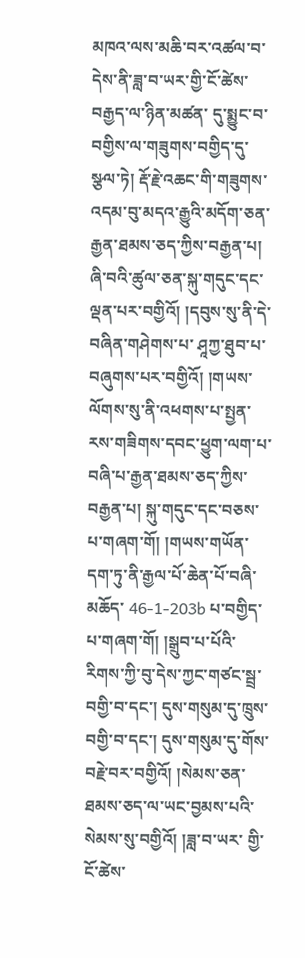མཁའ་ལས་མཆི་བར་འཚལ་བ་དེས་ནི་ཟླ་བ་ཡར་གྱི་ངོ་ཚེས་བརྒྱད་ལ་ཉིན་མཚན་ དུ་སྨྱུང་བ་བགྱིས་ལ་གཟུགས་བགྱིད་དུ་སྩལ་ཏེ། རྡོ་རྗེ་འཆང་གི་གཟུགས་འདམ་བུ་མདའ་རྒྱུའི་མདོག་ཅན་རྒྱན་ཐམས་ཅད་ཀྱིས་བརྒྱན་པ། ཞི་བའི་ཚུལ་ཅན་སྐུ་གདུང་དང་ལྡན་པར་བགྱིའོ། །དབུས་སུ་ནི་དེ་བཞིན་གཤེགས་པ་ ཤཱཀྱ་ཐུབ་པ་བཞུགས་པར་བགྱིའོ། །གཡས་ལོགས་སུ་ནི་འཕགས་པ་སྤྱན་རས་གཟིགས་དབང་ཕྱུག་ལག་པ་བཞི་པ་རྒྱན་ཐམས་ཅད་ཀྱིས་བརྒྱན་པ། སྐུ་གདུང་དང་བཅས་པ་གཞག་གོ། །གཡས་གཡོན་དག་ཏུ་ནི་རྒྱལ་པོ་ཆེན་པོ་བཞི་མཆོད་ 46-1-203b པ་བགྱིད་པ་གཞག་གོ། །སྒྲུབ་པ་པོའི་རིགས་ཀྱི་བུ་དེས་ཀྱང་གཙང་སྦྲ་བགྱི་བ་དང་། དུས་གསུམ་དུ་ཁྲུས་བགྱི་བ་དང་། དུས་གསུམ་དུ་གོས་བརྗེ་བར་བགྱིའོ། །སེམས་ཅན་ཐམས་ཅད་ལ་ཡང་བྱམས་པའི་སེམས་སུ་བགྱིའོ། །ཟླ་བ་ཡར་ གྱི་ངོ་ཚེས་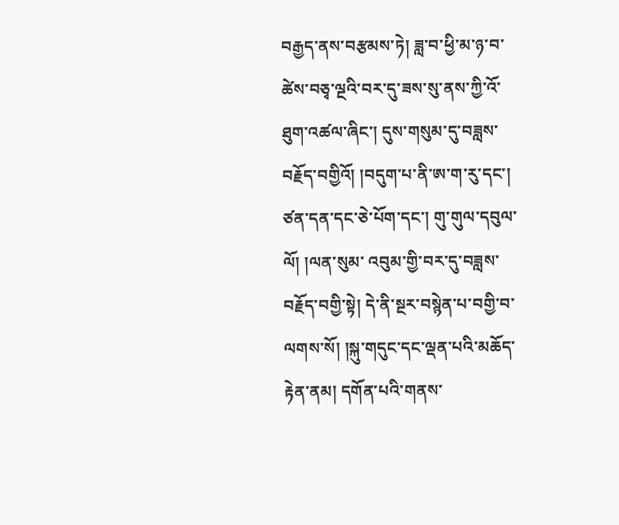བརྒྱད་ནས་བརྩམས་ཏེ། ཟླ་བ་ཕྱི་མ་ཉ་བ་ཚེས་བཅྭ་ལྔའི་བར་དུ་ཟས་སུ་ནས་ཀྱི་འོ་ཐུག་འཚལ་ཞིང་། དུས་གསུམ་དུ་བཟླས་བརྗོད་བགྱིའོ། །བདུག་པ་ནི་ཨ་ག་རུ་དང་། ཙན་དན་དང་ཅེ་པོག་དང་། གུ་གུལ་དབུལ་ལོ། །ལན་སུམ་ འབུམ་གྱི་བར་དུ་བཟླས་བརྗོད་བགྱི་སྟེ། དེ་ནི་སྔར་བསྙེན་པ་བགྱི་བ་ལགས་སོ། །སྐུ་གདུང་དང་ལྡན་པའི་མཆོད་རྟེན་ནམ། དགོན་པའི་གནས་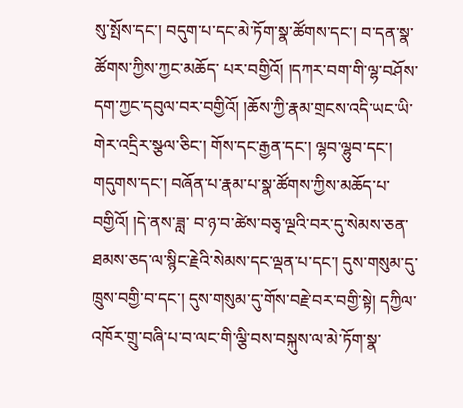སུ་སྤོས་དང་། བདུག་པ་དང་མེ་ཏོག་སྣ་ཚོགས་དང་། བ་དན་སྣ་ཚོགས་ཀྱིས་ཀྱང་མཆོད་ པར་བགྱིའོ། །དཀར་བག་གི་ལྷ་བཤོས་དག་ཀྱང་དབུལ་བར་བགྱིའོ། །ཆོས་ཀྱི་རྣམ་གྲངས་འདི་ཡང་ཡི་གེར་འདྲིར་སྩལ་ཅིང་། གོས་དང་རྒྱན་དང་། ལྷབ་ལྷུབ་དང་། གདུགས་དང་། བཞོན་པ་རྣམ་པ་སྣ་ཚོགས་ཀྱིས་མཆོད་པ་བགྱིའོ། །དེ་ནས་ཟླ་ བ་ཉ་བ་ཚེས་བཅྭ་ལྔའི་བར་དུ་སེམས་ཅན་ཐམས་ཅད་ལ་སྙིང་རྗེའི་སེམས་དང་ལྡན་པ་དང་། དུས་གསུམ་དུ་ཁྲུས་བགྱི་བ་དང་། དུས་གསུམ་དུ་གོས་བརྗེ་བར་བགྱི་སྟེ། དཀྱིལ་འཁོར་གྲུ་བཞི་པ་བ་ལང་གི་ལྕི་བས་བསྐུས་ལ་མེ་ཏོག་སྣ་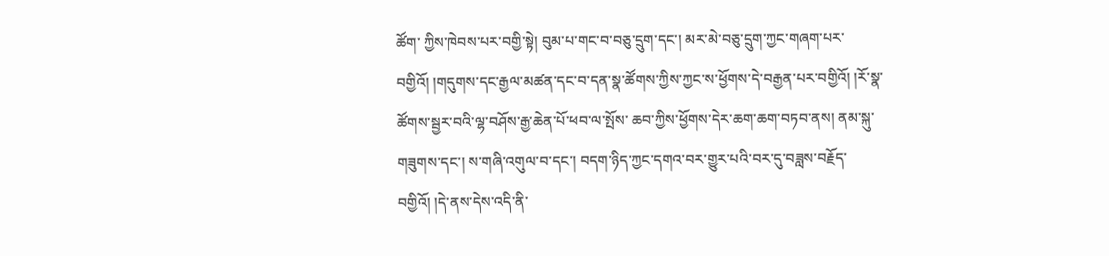ཚོག་ ཀྱིས་ཁེབས་པར་བགྱི་སྟེ། བུམ་པ་གང་བ་བཅུ་དྲུག་དང་། མར་མེ་བཅུ་དྲུག་ཀྱང་གཞག་པར་བགྱིའོ། །གདུགས་དང་རྒྱལ་མཚན་དང་བ་དན་སྣ་ཚོགས་ཀྱིས་ཀྱང་ས་ཕྱོགས་དེ་བརྒྱན་པར་བགྱིའོ། །རོ་སྣ་ཚོགས་སྦྱར་བའི་ལྷ་བཤོས་རྒྱ་ཆེན་པོ་ཕབ་ལ་སྤོས་ ཆབ་ཀྱིས་ཕྱོགས་དེར་ཆག་ཆག་བཏབ་ནས། ནམ་སྐུ་གཟུགས་དང་། ས་གཞི་འགུལ་བ་དང་། བདག་ཉིད་ཀྱང་དགའ་བར་གྱུར་པའི་བར་དུ་བཟླས་བརྗོད་བགྱིའོ། །དེ་ནས་དེས་འདི་ནི་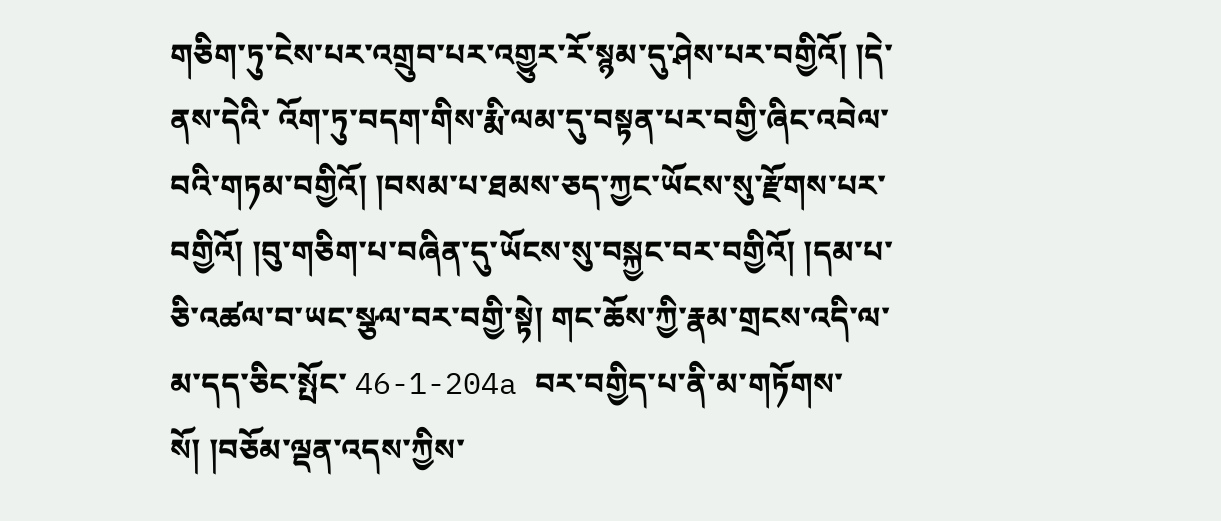གཅིག་ཏུ་ངེས་པར་འགྲུབ་པར་འགྱུར་རོ་སྙམ་དུ་ཤེས་པར་བགྱིའོ། །དེ་ནས་དེའི་ འོག་ཏུ་བདག་གིས་རྨི་ལམ་དུ་བསྟན་པར་བགྱི་ཞིང་འབེལ་བའི་གཏམ་བགྱིའོ། །བསམ་པ་ཐམས་ཅད་ཀྱང་ཡོངས་སུ་རྫོགས་པར་བགྱིའོ། །བུ་གཅིག་པ་བཞིན་དུ་ཡོངས་སུ་བསྐྱང་བར་བགྱིའོ། །དམ་པ་ཅི་འཚལ་བ་ཡང་སྩལ་བར་བགྱི་སྟེ། གང་ཆོས་ཀྱི་རྣམ་གྲངས་འདི་ལ་མ་དད་ཅིང་སྤོང་ 46-1-204a བར་བགྱིད་པ་ནི་མ་གཏོགས་སོ། །བཅོམ་ལྡན་འདས་ཀྱིས་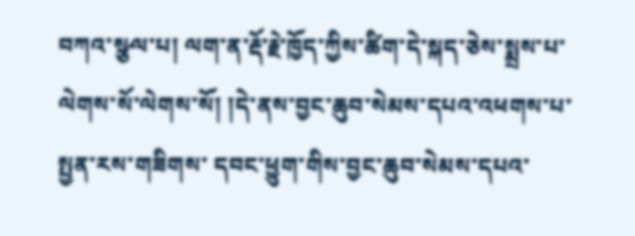བཀའ་སྩལ་པ། ལག་ན་རྡོ་རྗེ་ཁྱོད་ཀྱིས་ཚིག་དེ་སྐད་ཅེས་སྨྲས་པ་ལེགས་སོ་ལེགས་སོ། །དེ་ནས་བྱང་ཆུབ་སེམས་དཔའ་འཕགས་པ་སྤྱན་རས་གཟིགས་ དབང་ཕྱུག་གིས་བྱང་ཆུབ་སེམས་དཔའ་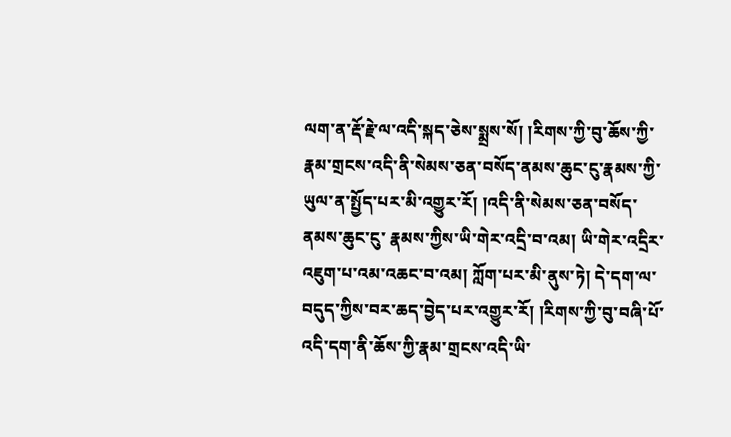ལག་ན་རྡོ་རྗེ་ལ་འདི་སྐད་ཅེས་སྨྲས་སོ། །རིགས་ཀྱི་བུ་ཆོས་ཀྱི་རྣམ་གྲངས་འདི་ནི་སེམས་ཅན་བསོད་ནམས་ཆུང་ངུ་རྣམས་ཀྱི་ཡུལ་ན་སྤྱོད་པར་མི་འགྱུར་རོ། །འདི་ནི་སེམས་ཅན་བསོད་ནམས་ཆུང་ངུ་ རྣམས་ཀྱིས་ཡི་གེར་འདྲི་བ་འམ། ཡི་གེར་འདྲིར་འཇུག་པ་འམ་འཆང་བ་འམ། ཀློག་པར་མི་ནུས་ཏེ། དེ་དག་ལ་བདུད་ཀྱིས་བར་ཆད་བྱེད་པར་འགྱུར་རོ། །རིགས་ཀྱི་བུ་བཞི་པོ་འདི་དག་ནི་ཆོས་ཀྱི་རྣམ་གྲངས་འདི་ཡི་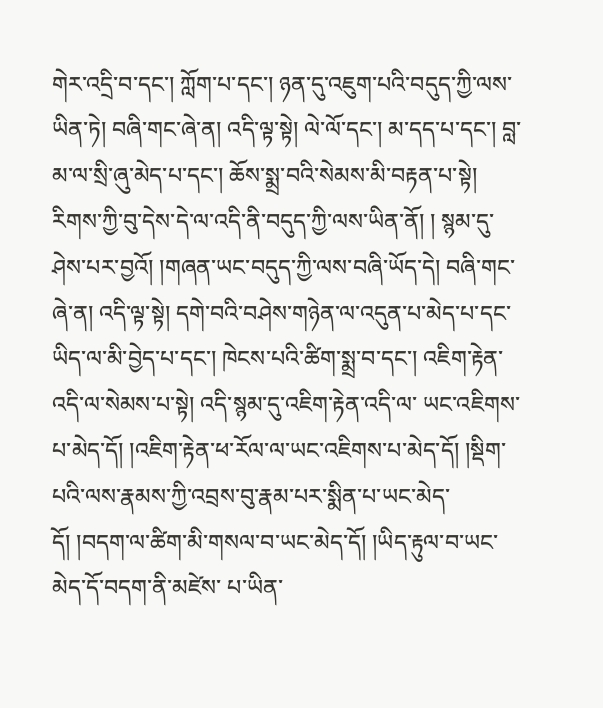གེར་འདྲི་བ་དང་། ཀློག་པ་དང་། ཉན་དུ་འཇུག་པའི་བདུད་ཀྱི་ལས་ཡིན་ཏེ། བཞི་གང་ཞེ་ན། འདི་ལྟ་སྟེ། ལེ་ལོ་དང་། མ་དད་པ་དང་། བླ་མ་ལ་སྲི་ཞུ་མེད་པ་དང་། ཆོས་སྨྲ་བའི་སེམས་མི་བརྟན་པ་སྟེ། རིགས་ཀྱི་བུ་དེས་དེ་ལ་འདི་ནི་བདུད་ཀྱི་ལས་ཡིན་ནོ། ། སྙམ་དུ་ཤེས་པར་བྱའོ། །གཞན་ཡང་བདུད་ཀྱི་ལས་བཞི་ཡོད་དེ། བཞི་གང་ཞེ་ན། འདི་ལྟ་སྟེ། དགེ་བའི་བཤེས་གཉེན་ལ་འདུན་པ་མེད་པ་དང་ཡིད་ལ་མི་བྱེད་པ་དང་། ཁེངས་པའི་ཚིག་སྨྲ་བ་དང་། འཇིག་རྟེན་འདི་ལ་སེམས་པ་སྟེ། འདི་སྙམ་དུ་འཇིག་རྟེན་འདི་ལ་ ཡང་འཇིགས་པ་མེད་དོ། །འཇིག་རྟེན་ཕ་རོལ་ལ་ཡང་འཇིགས་པ་མེད་དོ། །སྡིག་པའི་ལས་རྣམས་ཀྱི་འབྲས་བུ་རྣམ་པར་སྨིན་པ་ཡང་མེད་དོ། །བདག་ལ་ཚིག་མི་གསལ་བ་ཡང་མེད་དོ། །ཡིད་རྟུལ་བ་ཡང་མེད་དོ་བདག་ནི་མཛེས་ པ་ཡིན་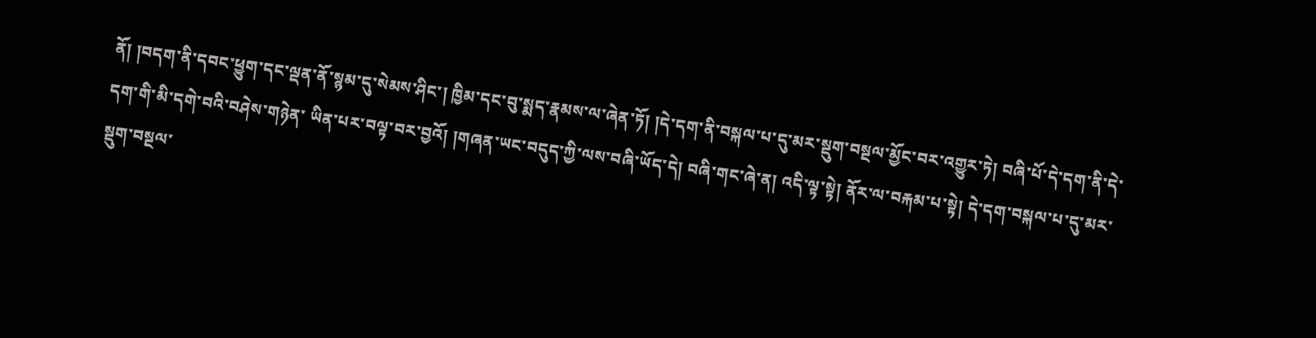ནོ། །བདག་ནི་དབང་ཕྱུག་དང་ལྡན་ནོ་སྙམ་དུ་སེམས་ཤིང་། ཁྱིམ་དང་བུ་སྨད་རྣམས་ལ་ཞེན་ཏོ། །དེ་དག་ནི་བསྐལ་པ་དུ་མར་སྡུག་བསྔལ་མྱོང་བར་འགྱུར་ཏེ། བཞི་པོ་དེ་དག་ནི་དེ་དག་གི་མི་དགེ་བའི་བཤེས་གཉེན་ ཡིན་པར་བལྟ་བར་བྱའོ། །གཞན་ཡང་བདུད་ཀྱི་ལས་བཞི་ཡོད་དེ། བཞི་གང་ཞེ་ན། འདི་ལྟ་སྟེ། ནོར་ལ་བརྐམ་པ་སྟེ། དེ་དག་བསྐལ་པ་དུ་མར་སྡུག་བསྔལ་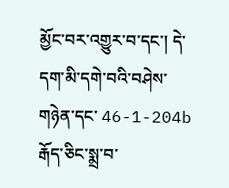མྱོང་བར་འགྱུར་བ་དང་། དེ་དག་མི་དགེ་བའི་བཤེས་གཉེན་དང་ 46-1-204b རྒོད་ཅིང་སྨྲ་བ་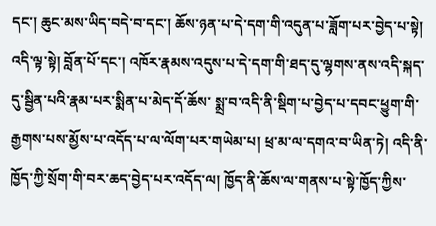དང་། ཆུང་མས་ཡིད་བདེ་བ་དང་། ཆོས་ཉན་པ་དེ་དག་གི་འདུན་པ་ཟློག་པར་བྱེད་པ་སྟེ། འདི་ལྟ་སྟེ། བློན་པོ་དང་། འཁོར་རྣམས་འདུས་པ་དེ་དག་གི་ཐད་དུ་ལྷགས་ནས་འདི་སྐད་དུ་སྦྱིན་པའི་རྣམ་པར་སྨིན་པ་མེད་དོ་ཆོས་ སྨྲ་བ་འདི་ནི་སྡིག་པ་བྱེད་པ་དབང་ཕྱུག་གི་རྒྱགས་པས་མྱོས་པ་འདོད་པ་ལ་ལོག་པར་གཡེམ་པ། ཕྲ་མ་ལ་དགའ་བ་ཡིན་ཏེ། འདི་ནི་ཁྱོད་ཀྱི་སྲོག་གི་བར་ཆད་བྱེད་པར་འདོད་ལ། ཁྱོད་ནི་ཆོས་ལ་གནས་པ་སྟེ་ཁྱོད་ཀྱིས་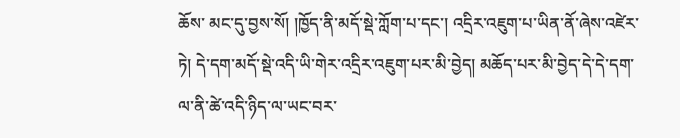ཆོས་ མང་དུ་བྱས་སོ། །ཁྱོད་ནི་མདོ་སྡེ་ཀློག་པ་དང་། འདྲིར་འཇུག་པ་ཡིན་ནོ་ཞེས་འཛེར་ཏེ། དེ་དག་མདོ་སྡེ་འདི་ཡི་གེར་འདྲིར་འཇུག་པར་མི་བྱེད། མཆོད་པར་མི་བྱེད་དེ་དེ་དག་ལ་ནི་ཚེ་འདི་ཉིད་ལ་ཡང་བར་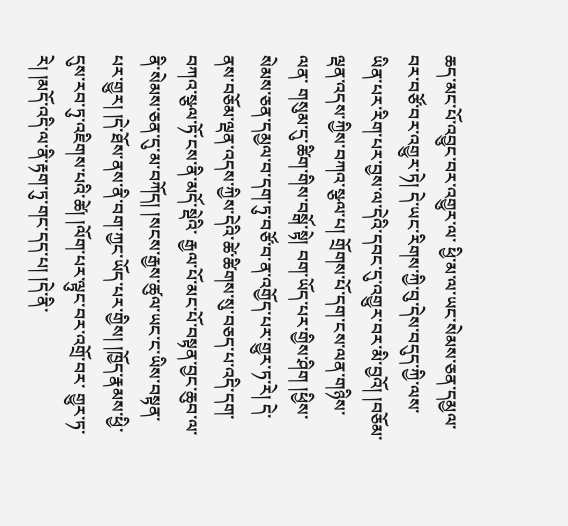ཆད་མང་པོ་འབྱུང་བར་འགྱུར་ལ་ ཕྱི་མ་ལ་ཡང་སེམས་ཅན་དམྱལ་བར་བཙོ་བར་འགྱུར་ཏེ། དེ་ཡང་རིགས་ཀྱི་བུ་དེས་བདུད་ཀྱི་ལས་ཡིན་པར་རིག་པར་བྱས་ལ་དེའི་དབང་དུ་འགྱུར་བར་མི་བྱའོ། །བཅོམ་ལྡན་འདས་ཀྱིས་བཀའ་སྩལ་པ། གྲོགས་པོ་དག་ངས་ལན་གཉིས་ལན་ གསུམ་དུ་ཚིག་གིས་བསྒོ་སྟེ། བག་ཡོད་པར་གྱིས་ཤིག །ཕྱིས་སེམས་ཅན་དམྱལ་བ་དག་ཏུ་བཙོ་བ་ན་འགྱོད་པར་གྱུར་ཏ་རེ། དེ་ནས་བཅོམ་ལྡན་འདས་ཀྱིས་དེའི་ཚེ་ཚིགས་སུ་བཅད་པ་འདི་དག་བཀའ་སྩལ་ཏོ་ངས་ནི་མདོ་སྡེའི་ རྒྱལ་པོ་མང་པོ་བསྟན་བྱང་ཆུབ་ལ་ནི་སེམས་ཅན་དུ་མ་བཀོད། །སངས་རྒྱས་ཚུལ་ཡང་ང་ཡིས་བསྟན་པར་གྱུར། །དེ་ཐོས་ནས་ནི་བག་ཀྱང་ཡོད་པར་གྱིས། །ཁྱོད་རྣམས་ཕྱི་དུས་རབ་ཏུ་འཇིགས་པའི་ཚེ། །ལོག་པར་ལྟུང་བར་འགྲོ་བར་ གྱུར་ཏ་རེ། །མདོ་འདི་ལ་ནི་རྟག་ཏུ་གང་དད་པ། །དེ་ནི་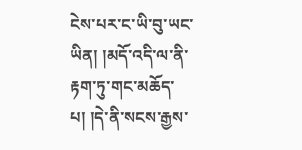ངེས་པར་ང་ཡི་བུ་ཡང་ཡིན། །མདོ་འདི་ལ་ནི་རྟག་ཏུ་གང་མཆོད་པ། །དེ་ནི་སངས་རྒྱས་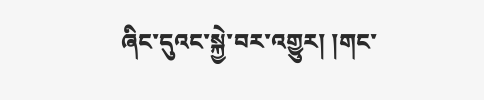ཞིང་དུའང་སྐྱེ་བར་འགྱུར། །གང་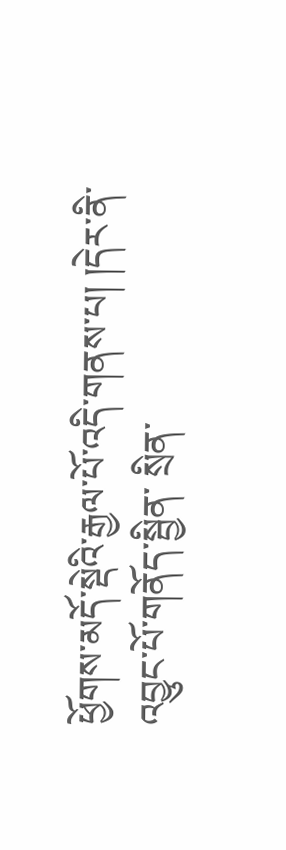ཕྱོགས་མདོ་སྡེའི་རྒྱལ་པོ་འདི་གནས་པ། །དེར་ནི་འབྱུང་པོ་གནོད་སྦྱིན་ སྲིན་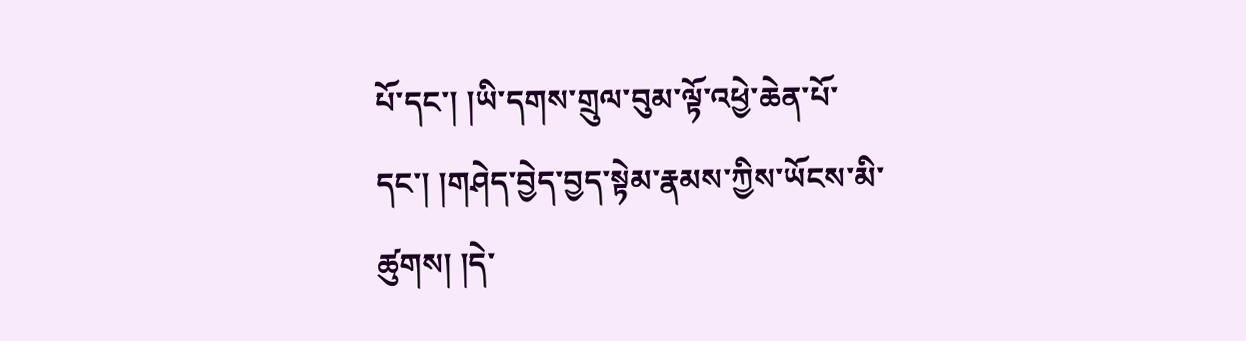པོ་དང་། །ཡི་དགས་གྲུལ་བུམ་ལྟོ་འཕྱེ་ཆེན་པོ་དང་། །གཤེད་བྱེད་བྱད་སྟེམ་རྣམས་ཀྱིས་ཡོངས་མི་ཚུགས། །དེ་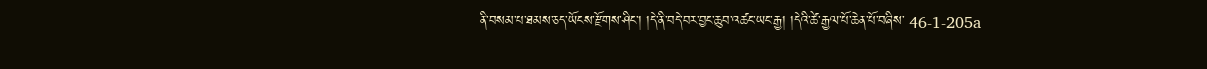ནི་བསམ་པ་ཐམས་ཅད་ཡོངས་རྫོགས་ཤིང་། །དེ་ནི་བདེ་བར་བྱང་ཆུབ་འཚང་ཡང་རྒྱ། །དེའི་ཚེ་རྒྱལ་པོ་ཆེན་པོ་བཞིས་ 46-1-205a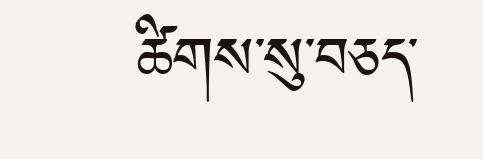ཚིགས་སུ་བཅད་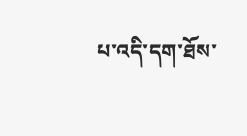པ་འདི་དག་ཐོས་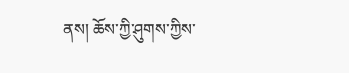ནས། ཆོས་ཀྱི་ཤུགས་ཀྱིས་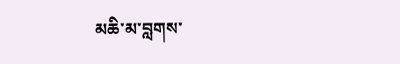མཆི་མ་བླགས་